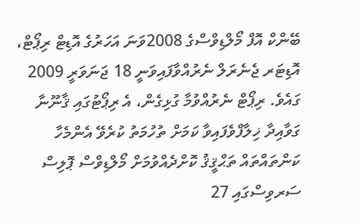ބޭންކް އޮފް މޯލްޑިވްސްގެ 2008ވަނަ އަހަރުގެ އޮޑިޓް ރިޕޯޓް، އޮޑިޓަރ ޖެނެރަލް ނެރުއްވާފައިވަނީ 18 ޖަނަވަރީ 2009 ގައެވެ. ރިޕޯޓް ނެރުއްވުމާ ގުޅިގެން، އެ ރިޕޯޓުގައި ޤާނޫނާ ގަވާއިދާ ޚިލާފްވެފައިވާ ކަމަށް ތުހުމަތު ކުރެވޭ އެންމެހާ ކަންތައްތައް ތަޙްޤީޤު ކޮށްދެއްވުމަށް މޯލްޑިވްސް ޕޮލިސް ސަރވިސްގައި 27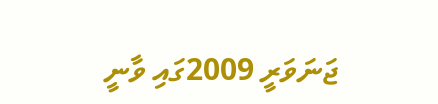ޖަނަވަރީ 2009ގައި ވާނީ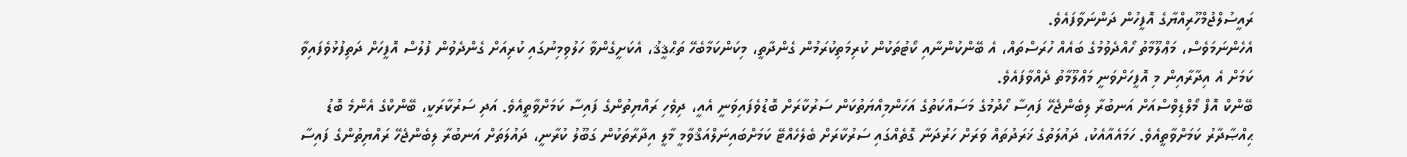ރައީސުލްޖުމްހޫރިއްޔާގެ އޮފީހުން ދަންނަވާފައެވެ.
އެހެންނަމަވެސް، މަޢްލޫމާތު ހޯއްދެވުމުގެ ބައެއް ހުރަސްތައް، އެ ބޭންކުންނާއި ކޯޓުތަކުން ކުރިމަތިކުރަމުން ގެންދާތީ، މިކަންކަމާބެހޭ ތަޙްޤީޤު، އެކަށީގެންވާ ހަލުވިމިނުގައި ކުރިއަށް ގެންދެވުން ފުލުސް އޮފީހަށް ދަތިފުޅުވެފައިވާ ކަމަށް އެ އިދާރާއިން މި އޮފީހަށްވަނީ މަޢްލޫމާތު ދެއްވާފައެވެ.
ބޭންކް އޮފް މޯލްޑިވްސްއަށް އަނބުރާ ލިބެންޖެހޭ ފައިސާ ހޯދުމުގެ މަސައްކަތުގެ އަހަންމިއްޔަތުކަން ސަރުކާރަށް ބޮޑުވެފައިވަނީ އެއީ، ދިވެހި ރައްޔިތުންގެ ފައިސާ ކަމަށްވާތީއެވެ. އަދި ސަރުކާރަކީ، ބޭންކްގެ އެންމެ ބޮޑު ޙިއްޞާދާރު ކަމަށްވާތީއެވެ. ހަމައެއާއެކު، ދައުލަތުގެ ޚަރަދުތައް ވަރަށް ހަރުދަނާ ގޮތެއްގައި ސަރުކާރަށް ބެލެހެއްޓޭ ކަމަށްބައިނަލްއަޤްވާމީ މާލީ އިދާރާތަކުން ގަބޫލު ކުރާނީ، ދައުލަތަށް އަނބުރާ ލިބެންޖެހޭ ރައްޔިތުންގެ ފައިސާ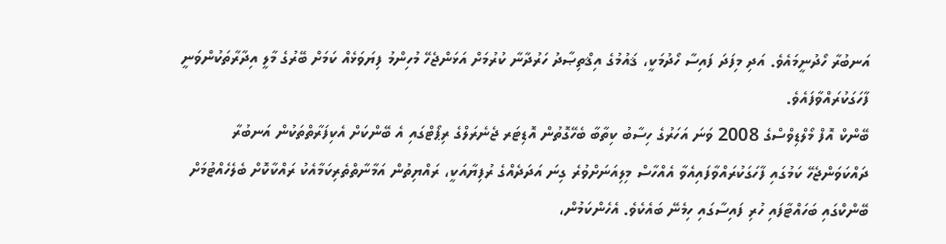އަނބުރާ ހޯދުނީމައެވެ. އަދި މިފަދަ ފައިސާ ހޯދުމަކީ، ޤައުމުގެ އިޤްތިޞާދު ހަރުދާނާ ކުރުމަށް އަޅަންޖެހޭ މުހިންމު ފިޔަވަޅެއް ކަމަށް ބޭރުގެ މާލީ އިދާރާތަކުންވަނީ ފާހަގަކުރައްވާފައެވެ.
ބޭންކް އޮފް މޯލްޑިވްސްގެ 2008 ވަނަ އަހަރުގެ ހިސާބު ކިތާބާ ބެހޭގޮތުން އޮޑިޓަރ ޖެނެރަލްގެ ރިޕޯޓްގައި އެ ބޭންކަށް އެކިފަރާތްތަކުން އަނބުރާ ދައްކަވަންޖެހޭ ކަމުގައި ފާހަގަކުރައްވާފައިއެވާ އެއްހާސް މިލިއަނަށްވުރެ ގިނަ އަދަދެއްގެ ރުފިޔާއަކީ، ރައްޔިތުން އަމާނާތްތެރިކަމާއެކު ރައްކާކޮށް ބެލެހެއްޓުމަށް ބޭންކްގައި ބަހައްޓާފައި ހުރި ފައިސާގައި ހިމެނޭ ބައެކެވެ. އެހެންކަމުން،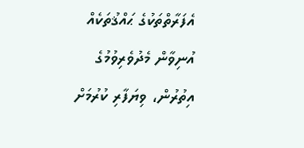އެފަރާތްތަކުގެ ޙައްޤުތަކެއް އުނިވާން މެދުވެރިވުމުގެ އިތުރުން، ވިޔަފާރި ކުރުމަށް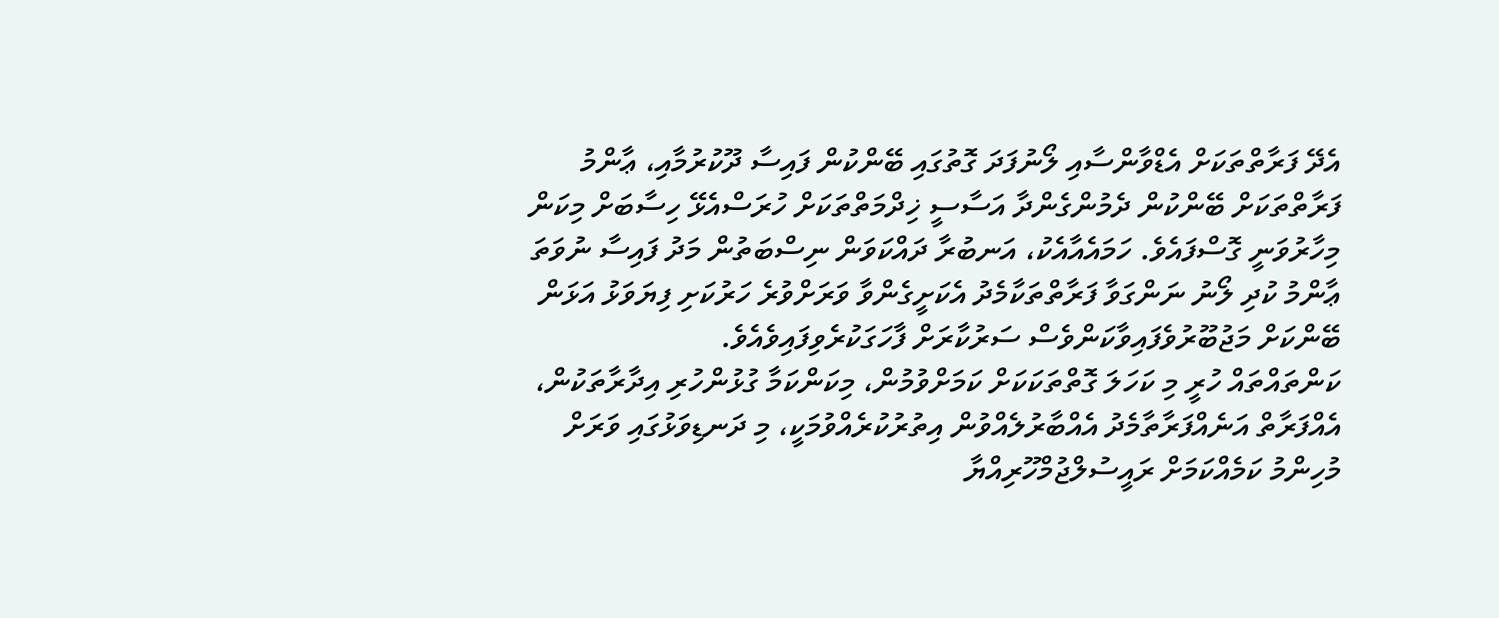އެދޭ ފަރާތްތަކަށް އެޑްވާންސާއި ލޯނުފަދަ ގޮތުގައި ބޭންކުން ފައިސާ ދޫކުރުމާއި، ޢާންމު ފަރާތްތަކަށް ބޭންކުން ދެމުންގެންދާ އަސާސީ ޚިދްމަތްތަކަށް ހުރަސްއެޅޭ ހިސާބަށް މިކަން މިހާރުވަނީ ގޮސްފައެވެ. ހަމައެއާއެކު، އަނބުރާ ދައްކަވަން ނިސްބަތުން މަދު ފައިސާ ނުވަތަ ޢާންމު ކުދި ލޯނު ނަންގަވާ ފަރާތްތަކާމެދު އެކަށީގެންވާ ވަރަށްވުރެ ހަރުކަށި ފިޔަވަޅު އަޅަން ބޭންކަށް މަޖުބޫރުވެފައިވާކަންވެސް ސަރުކާރަށް ފާހަގަކުރެވިފައިވެއެވެ.
ކަންތައްތައް ހުރީ މި ކަހަލަ ގޮތްތަކަކަށް ކަމަށްވުމުން، މިކަންކަމާ ގުޅުންހުރި އިދާރާތަކުން، އެއްފަރާތް އަނެއްފަރާތާމެދު އެއްބާރުލެއްވުން އިތުރުކުރެއްވުމަކީ، މި ދަނޑިވަޅުގައި ވަރަށް މުހިންމު ކަމެއްކަމަށް ރައީސުލްޖުމްހޫރިއްޔާ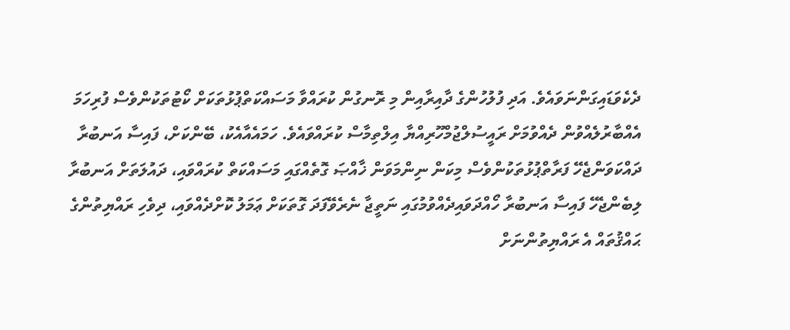ދެކެވަޑައިގަންނަވައެވެ. އަދި ފުލުހުންގެ ދާއިރާއިން މި ރޮނގުން ކުރައްވާ މަސައްކަތްޕުޅުތަކަށް ކޯޓުތަކުންވެސް ފުރިހަމަ އެއްބާރުލެއްވުން ދެއްވުމަށް ރައީސުލްޖުމްހޫރިއްޔާ އިލްތިމާސް ކުރައްވައެވެ. ހަމައެއާއެކު، ބޭންކަށް، ފައިސާ އަނބުރާ ދައްކަވަންޖެހޭ ފަރާތްޕުޅުތަކުންވެސް މިކަން ނިންމަވަން ޚާއްޞަ ގޮތެއްގައި މަސައްކަތް ކުރައްވައި، ދައުލަތަށް އަނބުރާ ލިބެންޖެހޭ ފައިސާ އަނބުރާ ހޯއްދަވައިދެއްވުމުގައި ނަތީޖާ ނެރެވޭފަދަ ގޮތަކަށް ޢަމަލު ކޮށްދެއްވައި، ދިވެހި ރައްޔިތުންގެ ޙައްޤުތައް އެ ރައްޔިތުންނަށް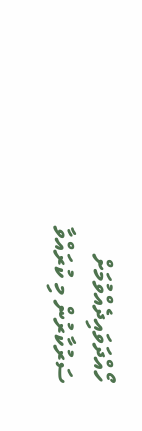ހޯއްދަވައިދެއްވުމަށް ސަރުކާރުން މި ކުރައްވާ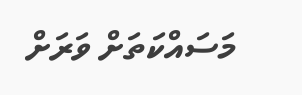މަސައްކަތަށް ވަރަށް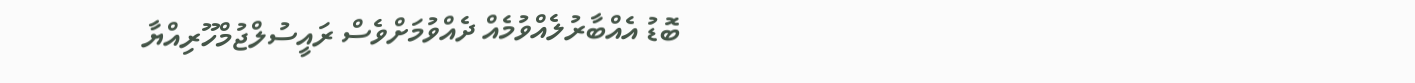ބޮޑު އެއްބާރުލެއްވުމެއް ދެއްވުމަށްވެސް ރައީސުލްޖުމްހޫރިއްޔާ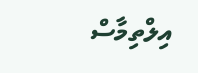އިލްތިމާސް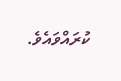ކުރައްވައެވެ.